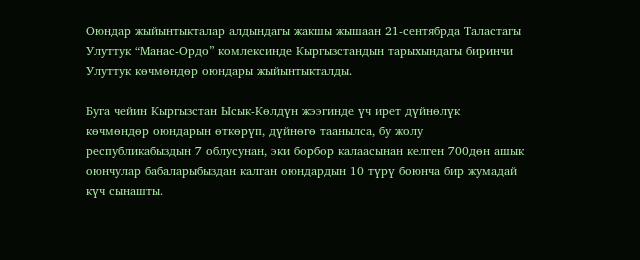Оюндар жыйынтыкталар алдындагы жакшы жышаан 21-сентябрда Таластагы Улуттук “Манас-Ордо” комлексинде Кыргызстандын тарыхындагы биринчи Улуттук көчмөндөр оюндары жыйынтыкталды.

Буга чейин Кыргызстан Ысык-Көлдүн жээгинде үч ирет дүйнөлүк көчмөндөр оюндарын өткөрүп, дүйнөгө таанылса, бу жолу республикабыздын 7 облусунан, эки борбор калаасынан келген 700дөн ашык оюнчулар бабаларыбыздан калган оюндардын 10 түрү боюнча бир жумадай күч сынашты.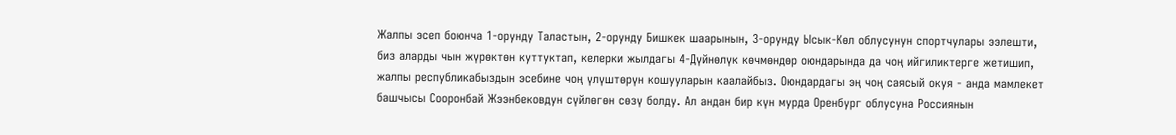Жалпы эсеп боюнча 1-орунду Таластын, 2-орунду Бишкек шаарынын, 3-орунду Ысык-Көл облусунун спортчулары ээлешти, биз аларды чын жүрөктөн куттуктап, келерки жылдагы 4-Дүйнөлүк көчмөндөр оюндарында да чоң ийгиликтерге жетишип, жалпы республикабыздын эсебине чоң үлүштөрүн кошууларын каалайбыз. Оюндардагы эң чоң саясый окуя - анда мамлекет башчысы Сооронбай Жээнбековдун сүйлөгөн сөзү болду. Ал андан бир күн мурда Оренбург облусуна Россиянын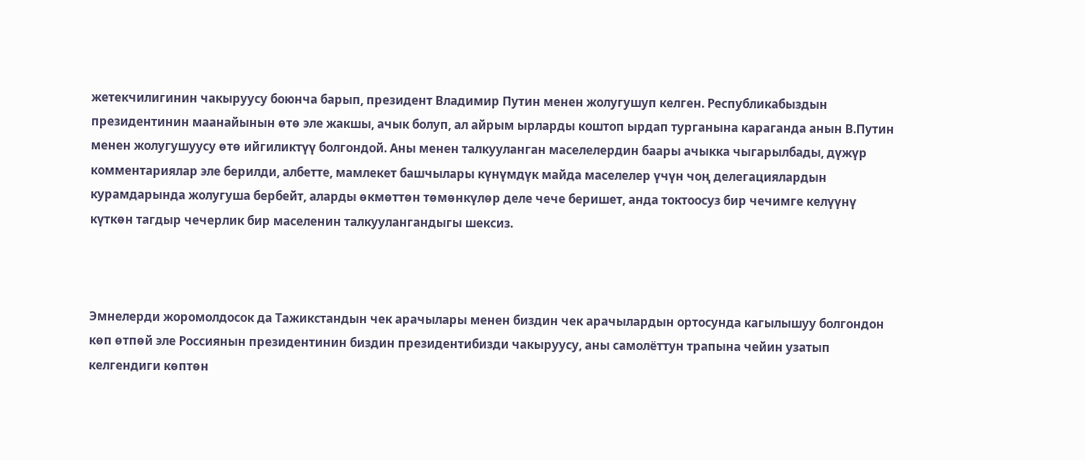жетекчилигинин чакыруусу боюнча барып, президент Владимир Путин менен жолугушуп келген. Республикабыздын президентинин маанайынын өтө эле жакшы, ачык болуп, ал айрым ырларды коштоп ырдап турганына караганда анын В.Путин менен жолугушуусу өтө ийгиликтүү болгондой. Аны менен талкууланган маселелердин баары ачыкка чыгарылбады, дүжүр комментариялар эле берилди, албетте, мамлекет башчылары күнүмдүк майда маселелер үчүн чоң делегациялардын курамдарында жолугуша бербейт, аларды өкмөттөн төмөнкүлөр деле чече беришет, анда токтоосуз бир чечимге келүүнү күткөн тагдыр чечерлик бир маселенин талкуулангандыгы шексиз.



Эмнелерди жоромолдосок да Тажикстандын чек арачылары менен биздин чек арачылардын ортосунда кагылышуу болгондон көп өтпөй эле Россиянын президентинин биздин президентибизди чакыруусу, аны самолёттун трапына чейин узатып келгендиги көптөн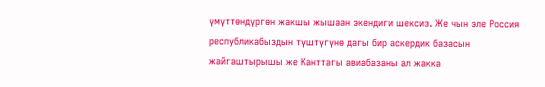үмүттөндүргөн жакшы жышаан экендиги шексиз. Же чын эле Россия республикабыздын түштүгүнө дагы бир аскердик базасын жайгаштырышы же Канттагы авиабазаны ал жакка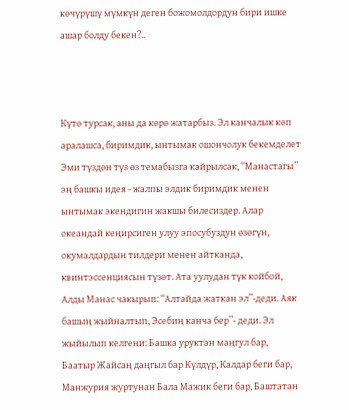көчүрүшү мүмкүн деген божомолдордун бири ишке ашар болду бекен?..



Күтө турсак, аны да көрө жатарбыз. Эл канчалык көп аралашса, биримдик, ынтымак ошончолук бекемделет Эми түздөн түз өз темабызга кайрылсак, “Манастагы” эң башкы идея - жалпы элдик биримдик менен ынтымак экендигин жакшы билесиздер. Алар океандай кеңирсиген улуу эпосубуздун өзөгүн, окумалдардын тилдери менен айтканда, квинтэссенциясын түзөт. Ата уулудан түк койбой, Алды Манас чакырып: “Алтайда жаткан эл”-деди. Аяк башың жыйналтып, Эсебиң канча бер”- деди. Эл жыйылып келгени: Башка уруктан маңгул бар, Баатыр Жайсаң даңгыл бар Күлдүр, Калдар беги бар, Манжурия журтунан Бала Мажик беги бар, Баштатан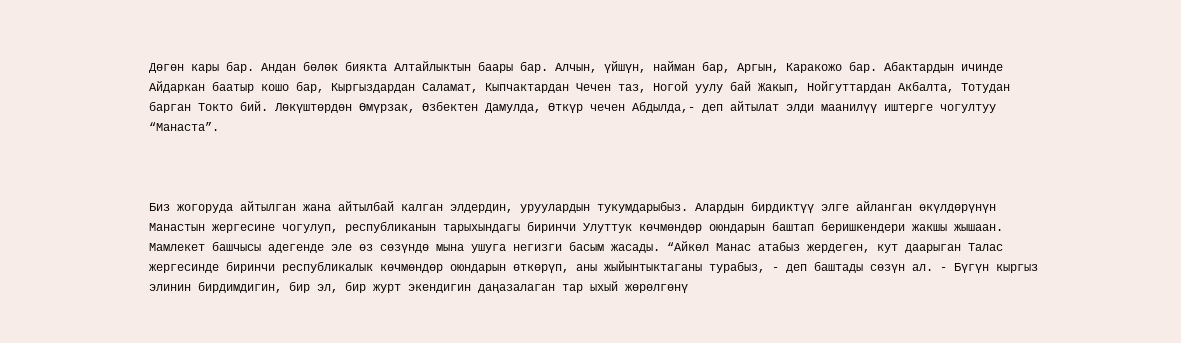Дөгөн кары бар. Андан бөлөк биякта Алтайлыктын баары бар. Алчын, үйшүн, найман бар, Аргын, Каракожо бар. Абактардын ичинде Айдаркан баатыр кошо бар, Кыргыздардан Саламат, Кыпчактардан Чечен таз, Ногой уулу бай Жакып, Нойгуттардан Акбалта, Тотудан барган Токто бий. Лөкүштөрдөн Өмүрзак, Өзбектен Дамулда, Өткүр чечен Абдылда,- деп айтылат элди маанилүү иштерге чогултуу “Манаста”.



Биз жогоруда айтылган жана айтылбай калган элдердин, уруулардын тукумдарыбыз. Алардын бирдиктүү элге айланган өкүлдөрүнүн Манастын жергесине чогулуп, республиканын тарыхындагы биринчи Улуттук көчмөндөр оюндарын баштап беришкендери жакшы жышаан. Мамлекет башчысы адегенде эле өз сөзүндө мына ушуга негизги басым жасады. “Айкөл Манас атабыз жердеген, кут даарыган Талас жергесинде биринчи республикалык көчмөндөр оюндарын өткөрүп, аны жыйынтыктаганы турабыз, - деп баштады сөзүн ал. - Бүгүн кыргыз элинин бирдимдигин, бир эл, бир журт экендигин даңазалаган тар ыхый жөрөлгөнү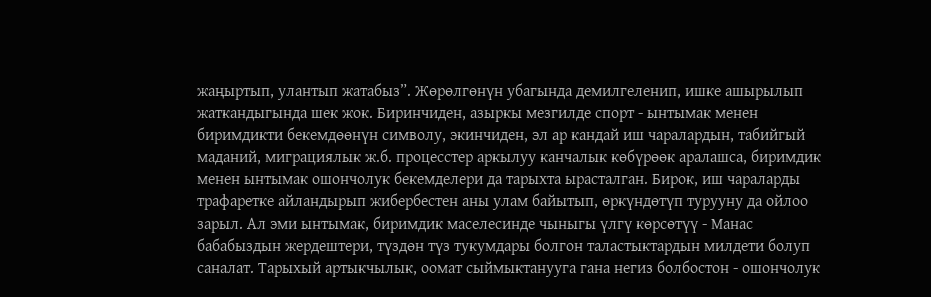жаңыртып, улантып жатабыз”. Жөрөлгөнүн убагында демилгеленип, ишке ашырылып жаткандыгында шек жок. Биринчиден, азыркы мезгилде спорт - ынтымак менен биримдикти бекемдөөнүн символу, экинчиден, эл ар кандай иш чаралардын, табийгый маданий, миграциялык ж.б. процесстер аркылуу канчалык көбүрөөк аралашса, биримдик менен ынтымак ошончолук бекемделери да тарыхта ырасталган. Бирок, иш чараларды трафаретке айландырып жибербестен аны улам байытып, өркүндөтүп турууну да ойлоо зарыл. Ал эми ынтымак, биримдик маселесинде чыныгы үлгү көрсөтүү - Манас бабабыздын жердештери, түздөн түз тукумдары болгон таластыктардын милдети болуп саналат. Тарыхый артыкчылык, оомат сыймыктанууга гана негиз болбостон - ошончолук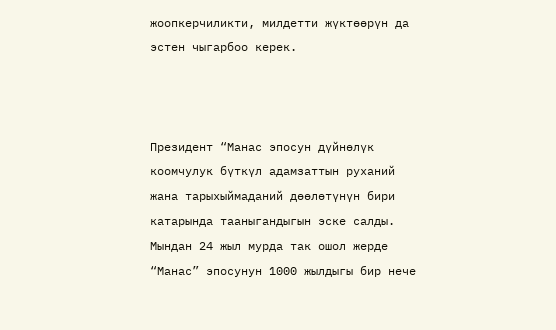жоопкерчиликти, милдетти жүктөөрүн да эстен чыгарбоо керек.



Президент “Манас эпосун дүйнөлүк коомчулук бүткүл адамзаттын руханий жана тарыхыймаданий дөөлөтүнүн бири катарында тааныгандыгын эске салды. Мындан 24 жыл мурда так ошол жерде “Манас” эпосунун 1000 жылдыгы бир нече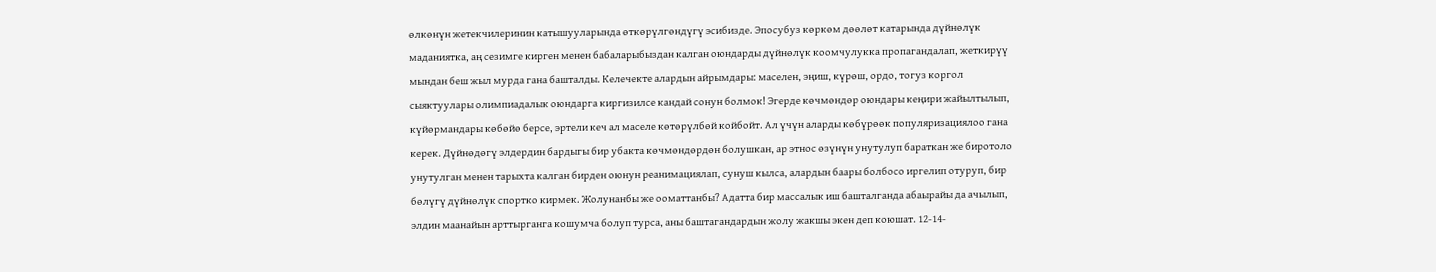өлкөнүн жетекчилеринин катышууларында өткөрүлгөндүгү эсибизде. Эпосубуз көркөм дөөлөт катарында дүйнөлүк маданиятка, аң сезимге кирген менен бабаларыбыздан калган оюндарды дүйнөлүк коомчулукка пропагандалап, жеткирүү мындан беш жыл мурда гана башталды. Келечекте алардын айрымдары: маселен, эңиш, күрөш, ордо, тогуз коргол сыяктуулары олимпиадалык оюндарга киргизилсе кандай сонун болмок! Эгерде көчмөндөр оюндары кеңири жайылтылып, күйөрмандары көбөйө берсе, эртели кеч ал маселе көтөрүлбөй койбойт. Ал үчүн аларды көбүрөөк популяризациялоо гана керек. Дүйнөдөгү элдердин бардыгы бир убакта көчмөндөрдөн болушкан, ар этнос өзүнүн унутулуп бараткан же биротоло унутулган менен тарыхта калган бирден оюнун реанимациялап, сунуш кылса, алардын баары болбосо иргелип отуруп, бир бөлүгү дүйнөлүк спортко кирмек. Жолунанбы же ооматтанбы? Адатта бир массалык иш башталганда абаырайы да ачылып, элдин маанайын арттырганга кошумча болуп турса, аны баштагандардын жолу жакшы экен деп коюшат. 12-14-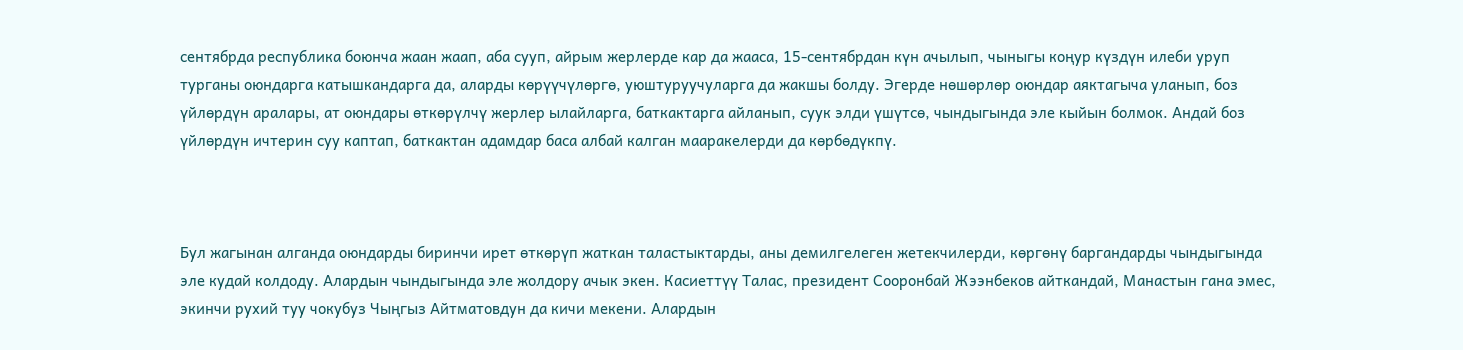сентябрда республика боюнча жаан жаап, аба сууп, айрым жерлерде кар да жааса, 15-сентябрдан күн ачылып, чыныгы коңур күздүн илеби уруп турганы оюндарга катышкандарга да, аларды көрүүчүлөргө, уюштуруучуларга да жакшы болду. Эгерде нөшөрлөр оюндар аяктагыча уланып, боз үйлөрдүн аралары, ат оюндары өткөрүлчү жерлер ылайларга, баткактарга айланып, суук элди үшүтсө, чындыгында эле кыйын болмок. Андай боз үйлөрдүн ичтерин суу каптап, баткактан адамдар баса албай калган мааракелерди да көрбөдүкпү.



Бул жагынан алганда оюндарды биринчи ирет өткөрүп жаткан таластыктарды, аны демилгелеген жетекчилерди, көргөнү баргандарды чындыгында эле кудай колдоду. Алардын чындыгында эле жолдору ачык экен. Касиеттүү Талас, президент Сооронбай Жээнбеков айткандай, Манастын гана эмес, экинчи рухий туу чокубуз Чыңгыз Айтматовдун да кичи мекени. Алардын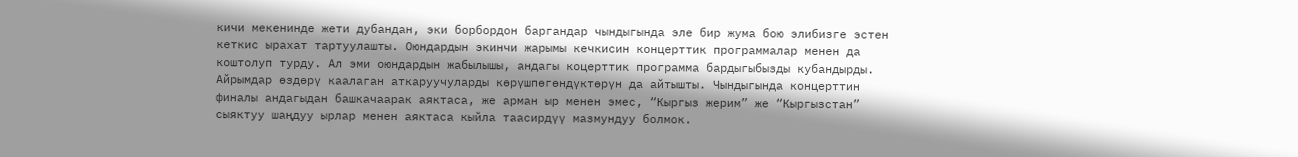кичи мекенинде жети дубандан, эки борбордон баргандар чындыгында эле бир жума бою элибизге эстен кеткис ырахат тартуулашты. Оюндардын экинчи жарымы кечкисин концерттик программалар менен да коштолуп турду. Ал эми оюндардын жабылышы, андагы коцерттик программа бардыгыбызды кубандырды. Айрымдар өздөрү каалаган аткаруучуларды көрүшпөгөндүктөрүн да айтышты. Чындыгында концерттин финалы андагыдан башкачаарак аяктаса, же арман ыр менен эмес, “Кыргыз жерим” же “Кыргызстан” сыяктуу шаңдуу ырлар менен аяктаса кыйла таасирдүү мазмундуу болмок.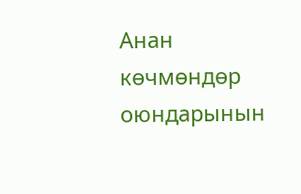Анан көчмөндөр оюндарынын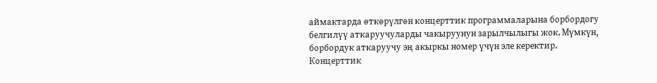аймактарда өткөрүлгөн концерттик программаларына борбордогу белгилүү аткаруучуларды чакыруунун зарылчылыгы жок. Мүмкүн, борбордук аткаруучу эң акыркы номер үчүн эле керектир. Концерттик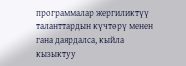программалар жергиликтүү таланттардын күчтөрү менен гана даярдалса, кыйла кызыктуу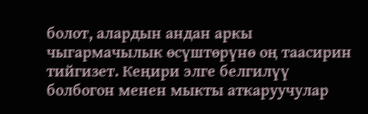болот, алардын андан аркы чыгармачылык өсүштөрүнө оң таасирин тийгизет. Кеңири элге белгилүү болбогон менен мыкты аткаруучулар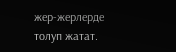жер-жерлерде толуп жатат.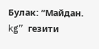Булак: “Майдан. kg” гезити